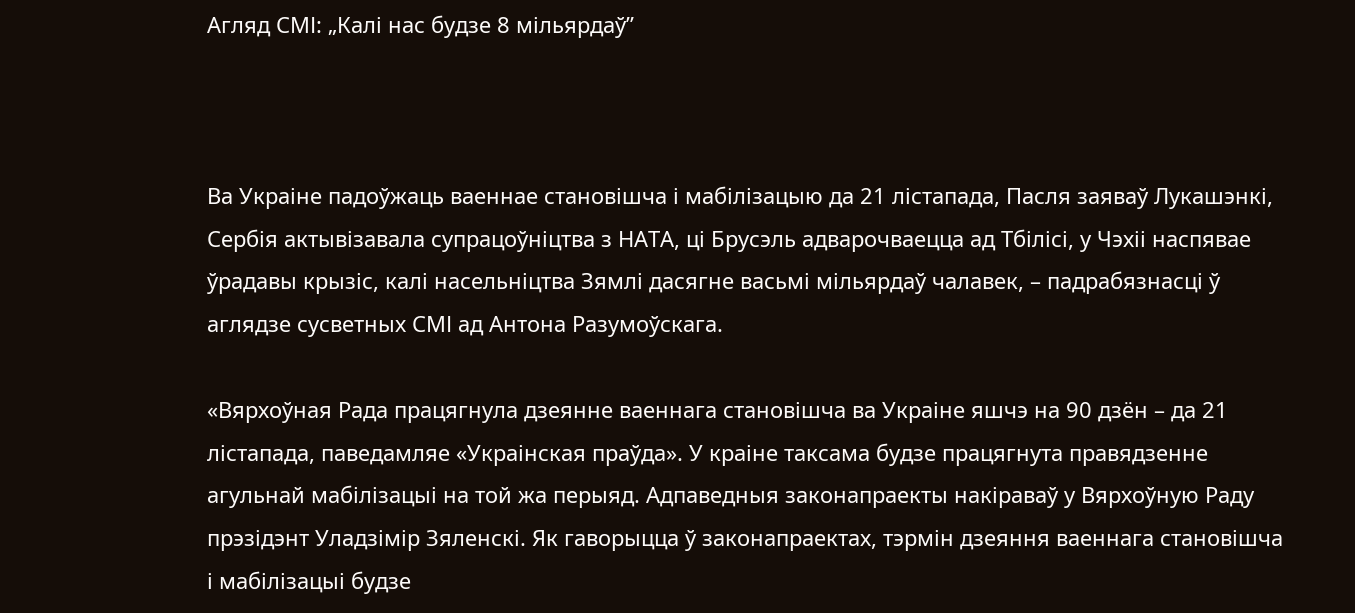Агляд СМІ: „Калі нас будзе 8 мільярдаў”



Ва Украіне падоўжаць ваеннае становішча і мабілізацыю да 21 лістапада, Пасля заяваў Лукашэнкі, Сербія актывізавала супрацоўніцтва з НАТА, ці Брусэль адварочваецца ад Тбілісі, у Чэхіі наспявае ўрадавы крызіс, калі насельніцтва Зямлі дасягне васьмі мільярдаў чалавек, – падрабязнасці ў аглядзе сусветных СМІ ад Антона Разумоўскага.

«Вярхоўная Рада працягнула дзеянне ваеннага становішча ва Украіне яшчэ на 90 дзён – да 21 лістапада, паведамляе «Украінская праўда». У краіне таксама будзе працягнута правядзенне агульнай мабілізацыі на той жа перыяд. Адпаведныя законапраекты накіраваў у Вярхоўную Раду прэзідэнт Уладзімір Зяленскі. Як гаворыцца ў законапраектах, тэрмін дзеяння ваеннага становішча і мабілізацыі будзе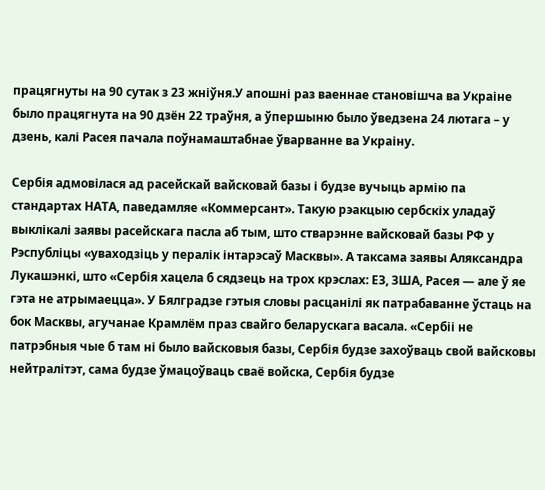працягнуты на 90 сутак з 23 жніўня.У апошні раз ваеннае становішча ва Украіне было працягнута на 90 дзён 22 траўня, а ўпершыню было ўведзена 24 лютага – у дзень, калі Расея пачала поўнамаштабнае ўварванне ва Украіну.

Сербія адмовілася ад расейскай вайсковай базы і будзе вучыць армію па стандартах НАТА, паведамляе «Коммерсант». Такую рэакцыю сербскіх уладаў выклікалі заявы расейскага пасла аб тым, што стварэнне вайсковай базы РФ у Рэспубліцы «уваходзіць у пералік інтарэсаў Масквы». А таксама заявы Аляксандра Лукашэнкі, што «Сербія хацела б сядзець на трох крэслах: ЕЗ, ЗША, Расея — але ў яе гэта не атрымаецца». У Бялградзе гэтыя словы расцанілі як патрабаванне ўстаць на бок Масквы, агучанае Крамлём праз свайго беларускага васала. «Сербіі не патрэбныя чые б там ні было вайсковыя базы, Сербія будзе захоўваць свой вайсковы нейтралітэт, сама будзе ўмацоўваць сваё войска, Сербія будзе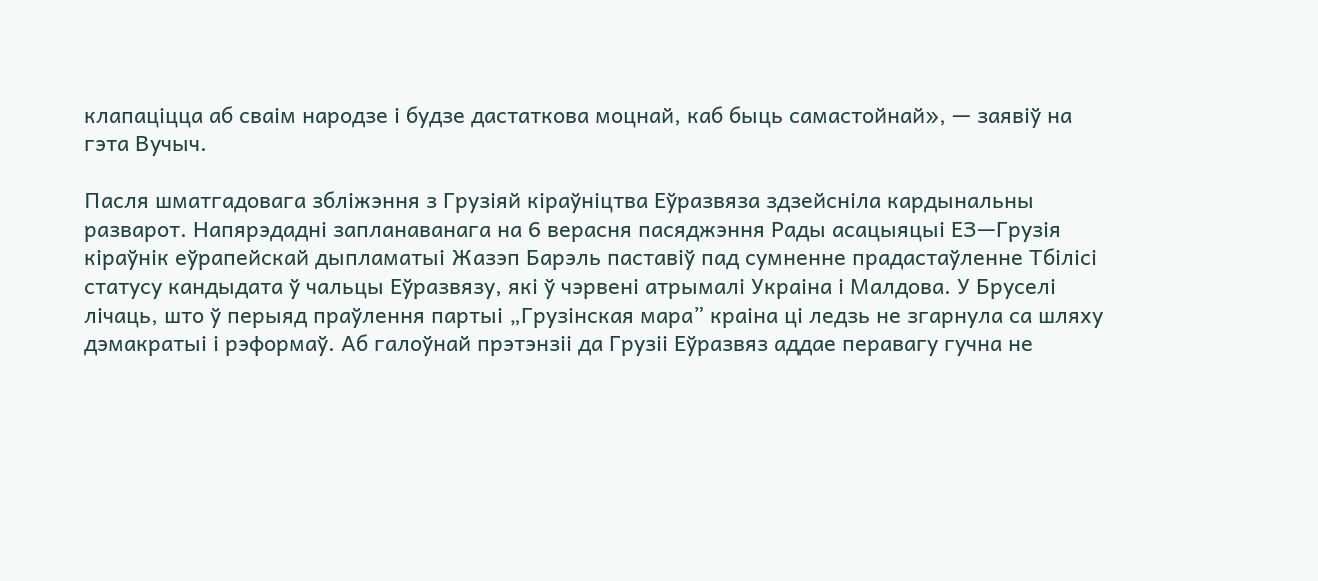клапаціцца аб сваім народзе і будзе дастаткова моцнай, каб быць самастойнай», — заявіў на гэта Вучыч.

Пасля шматгадовага збліжэння з Грузіяй кіраўніцтва Еўразвяза здзейсніла кардынальны разварот. Напярэдадні запланаванага на 6 верасня пасяджэння Рады асацыяцыі ЕЗ—Грузія кіраўнік еўрапейскай дыпламатыі Жазэп Барэль паставіў пад сумненне прадастаўленне Тбілісі статусу кандыдата ў чальцы Еўразвязу, які ў чэрвені атрымалі Украіна і Малдова. У Бруселі лічаць, што ў перыяд праўлення партыі „Грузінская мара” краіна ці ледзь не згарнула са шляху дэмакратыі і рэформаў. Аб галоўнай прэтэнзіі да Грузіі Еўразвяз аддае перавагу гучна не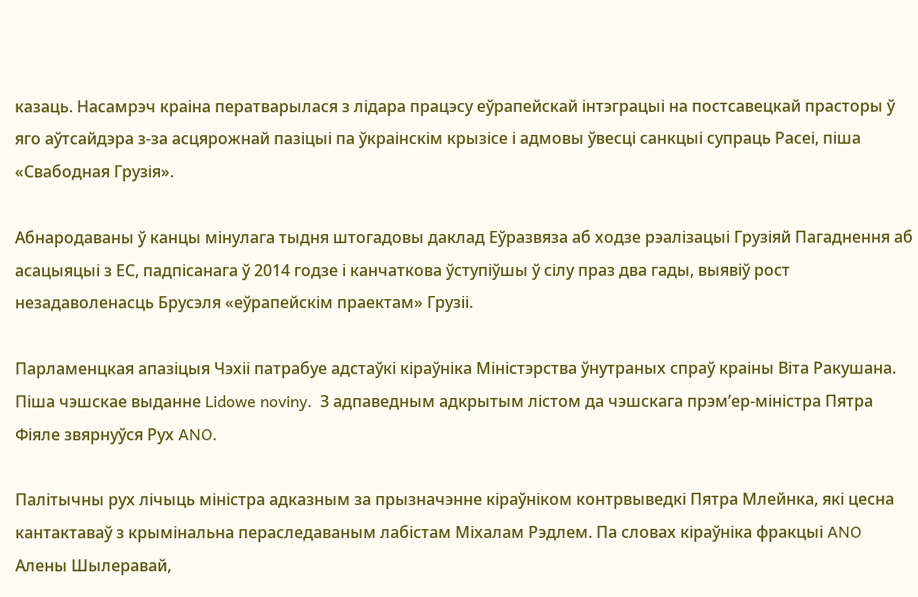казаць. Насамрэч краіна ператварылася з лідара працэсу еўрапейскай інтэграцыі на постсавецкай прасторы ў яго аўтсайдэра з-за асцярожнай пазіцыі па ўкраінскім крызісе і адмовы ўвесці санкцыі супраць Расеі, піша «Свабодная Грузія».

Абнародаваны ў канцы мінулага тыдня штогадовы даклад Еўразвяза аб ходзе рэалізацыі Грузіяй Пагаднення аб асацыяцыі з ЕС, падпісанага ў 2014 годзе і канчаткова ўступіўшы ў сілу праз два гады, выявіў рост незадаволенасць Брусэля «еўрапейскім праектам» Грузіі.

Парламенцкая апазіцыя Чэхіі патрабуе адстаўкі кіраўніка Міністэрства ўнутраных спраў краіны Віта Ракушана. Піша чэшскае выданне Lidowe noviny.  З адпаведным адкрытым лістом да чэшскага прэм’ер-міністра Пятра Фіяле звярнуўся Рух ANO.

Палітычны рух лічыць міністра адказным за прызначэнне кіраўніком контрвыведкі Пятра Млейнка, які цесна кантактаваў з крымінальна пераследаваным лабістам Міхалам Рэдлем. Па словах кіраўніка фракцыі ANO Алены Шылеравай,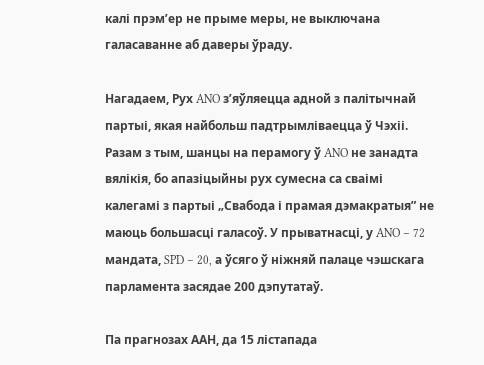калі прэм’ер не прыме меры, не выключана галасаванне аб даверы ўраду.

Нагадаем, Рух ANO з’яўляецца адной з палітычнай партыі, якая найбольш падтрымліваецца ў Чэхіі. Разам з тым, шанцы на перамогу ў ANO не занадта вялікія, бо апазіцыйны рух сумесна са сваімі калегамі з партыі „Свабода і прамая дэмакратыя” не маюць большасці галасоў. У прыватнасці, у ANO – 72 мандата, SPD – 20, а ўсяго ў ніжняй палаце чэшскага парламента засядае 200 дэпутатаў.

Па прагнозах ААН, да 15 лістапада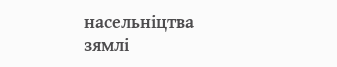насельніцтва зямлі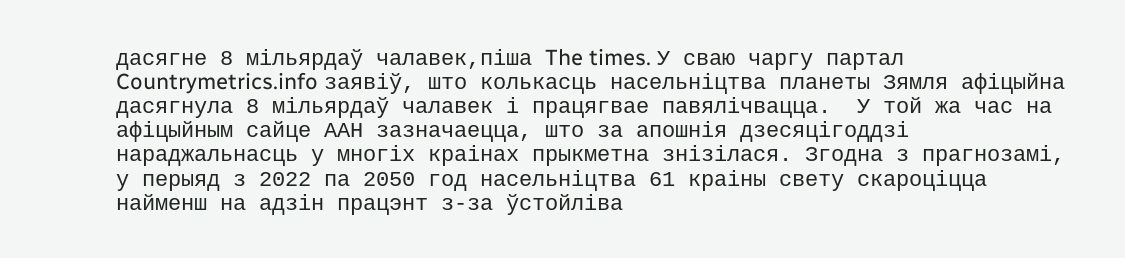дасягне 8 мільярдаў чалавек,піша The times. У сваю чаргу партал Countrymetrics.info заявіў, што колькасць насельніцтва планеты Зямля афіцыйна дасягнула 8 мільярдаў чалавек і працягвае павялічвацца.  У той жа час на афіцыйным сайце ААН зазначаецца, што за апошнія дзесяцігоддзі нараджальнасць у многіх краінах прыкметна знізілася. Згодна з прагнозамі, у перыяд з 2022 па 2050 год насельніцтва 61 краіны свету скароціцца найменш на адзін працэнт з-за ўстойліва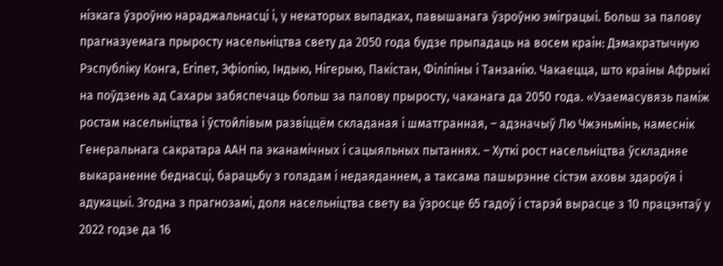нізкага ўзроўню нараджальнасці і, у некаторых выпадках, павышанага ўзроўню эміграцыі. Больш за палову прагназуемага прыросту насельніцтва свету да 2050 года будзе прыпадаць на восем краін: Дэмакратычную Рэспубліку Конга, Егіпет, Эфіопію, Індыю, Нігерыю, Пакістан, Філіпіны і Танзанію. Чакаецца, што краіны Афрыкі на поўдзень ад Сахары забяспечаць больш за палову прыросту, чаканага да 2050 года. «Узаемасувязь паміж ростам насельніцтва і ўстойлівым развіццём складаная і шматгранная, – адзначыў Лю Чжэньмінь, намеснік Генеральнага сакратара ААН па эканамічных і сацыяльных пытаннях. – Хуткі рост насельніцтва ўскладняе выкараненне беднасці, барацьбу з голадам і недаяданнем, а таксама пашырэнне сістэм аховы здароўя і адукацыі. Згодна з прагнозамі, доля насельніцтва свету ва ўзросце 65 гадоў і старэй вырасце з 10 працэнтаў у 2022 годзе да 16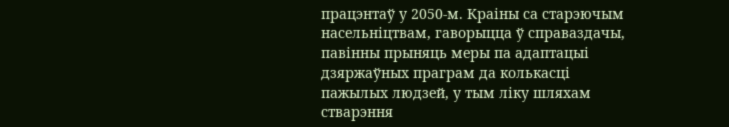працэнтаў у 2050-м. Краіны са старэючым насельніцтвам, гаворыцца ў справаздачы, павінны прыняць меры па адаптацыі дзяржаўных праграм да колькасці пажылых людзей, у тым ліку шляхам стварэння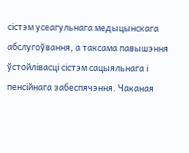сістэм усеагульнага медыцынскага абслугоўвання, а таксама павышэння ўстойлівасці сістэм сацыяльнага і пенсійнага забеспячэння. Чаканая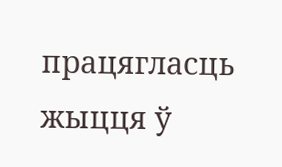працягласць жыцця ў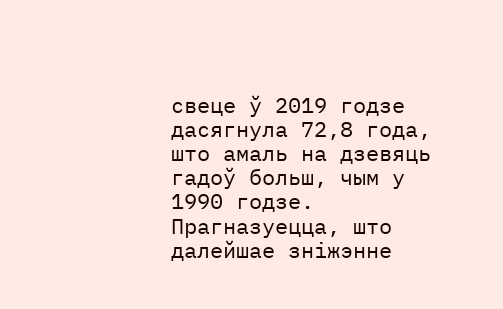свеце ў 2019 годзе дасягнула 72,8 года, што амаль на дзевяць гадоў больш, чым у 1990 годзе. Прагназуецца, што далейшае зніжэнне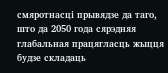смяротнасці прывядзе да таго, што да 2050 года сярэдняя глабальная працягласць жыцця будзе складаць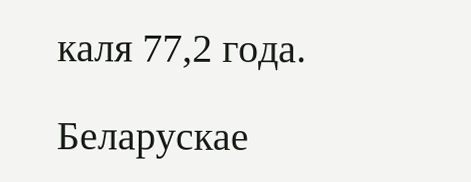каля 77,2 года.

Беларускае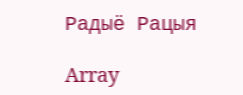Радыё Рацыя

Array